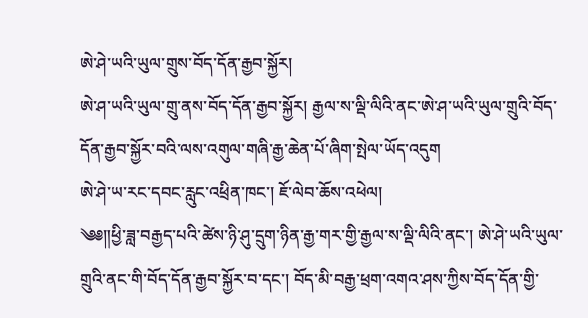ཨེ་ཤེ་ཡའི་ཡུལ་གྲུས་བོད་དོན་རྒྱབ་སྐྱོར།
ཨེ་ཤ་ཡའི་ཡུལ་གྲུ་ནས་བོད་དོན་རྒྱབ་སྐྱོར། རྒྱལ་ས་ལྡི་ལིའི་ནང་ཨེ་ཤ་ཡའི་ཡུལ་གྲུའི་བོད་དོན་རྒྱབ་སྐྱོར་བའི་ལས་འགུལ་གཞི་རྒྱ་ཆེན་པོ་ཞིག་སྤེལ་ཡོད་འདུག
ཨེ་ཤེ་ཡ་རང་དབང་རླུང་འཕྲིན་ཁང་། ཇོ་ལེབ་ཆོས་འཕེལ།
༄༅༎ཕྱི་ཟླ་བརྒྱད་པའི་ཚེས་ཉི་ཤུ་དྲུག་ཉིན་རྒྱ་གར་གྱི་རྒྱལ་ས་ལྡི་ལིའི་ནང་། ཨེ་ཤེ་ཡའི་ཡུལ་གྲུའི་ནང་གི་བོད་དོན་རྒྱབ་སྐྱོར་བ་དང་། བོད་མི་བརྒྱ་ཕྲག་འགའ་ཤས་ཀྱིས་བོད་དོན་གྱི་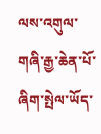ལས་འགུལ་གཞི་རྒྱ་ཆེན་པོ་ཞིག་སྤེལ་ཡོད་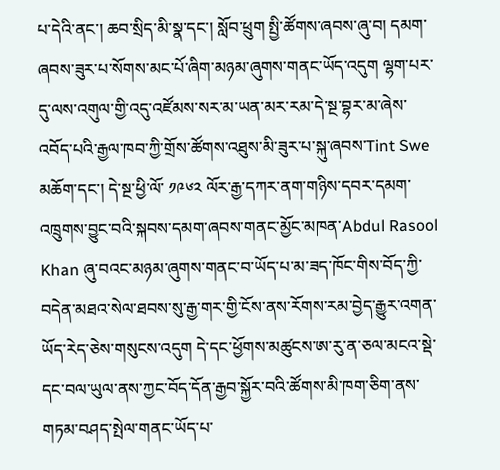པ་དེའི་ནང་། ཆབ་སྲིད་མི་སྣ་དང་། སློབ་ཕྲུག སྤྱི་ཚོགས་ཞབས་ཞུ་བ། དམག་ཞབས་ཟུར་པ་སོགས་མང་པོ་ཞིག་མཉམ་ཞུགས་གནང་ཡོད་འདུག ལྷག་པར་དུ་ལས་འགུལ་གྱི་འདུ་འཛོམས་སར་མ་ཡན་མར་རམ་དེ་སྔ་བྷར་མ་ཞེས་འབོད་པའི་རྒྱལ་ཁབ་ཀྱི་གྲོས་ཚོགས་འཐུས་མི་ཟུར་པ་སྐུ་ཞབས་Tint Swe མཆོག་དང་། དེ་སྔ་ཕྱི་ལོ་ ༡༩༦༢ ལོར་རྒྱ་དཀར་ནག་གཉིས་དབར་དམག་འཁྲུགས་བྱུང་བའི་སྐབས་དམག་ཞབས་གནང་མྱོང་མཁན་Abdul Rasool Khan ཞུ་བའང་མཉམ་ཞུགས་གནང་བ་ཡོད་པ་མ་ཟད་ཁོང་གིས་བོད་ཀྱི་བདེན་མཐའ་སེལ་ཐབས་སུ་རྒྱ་གར་གྱི་ངོས་ནས་རོགས་རམ་བྱེད་རྒྱུར་འགན་ཡོད་རེད་ཅེས་གསུངས་འདུག དེ་དང་ཕྱོགས་མཚུངས་ཨ་རུ་ན་ཅལ་མངའ་སྡེ་དང་བལ་ཡུལ་ནས་ཀྱང་བོད་དོན་རྒྱབ་སྐྱོར་བའི་ཚོགས་མི་ཁག་ཅིག་ནས་གཏམ་བཤད་སྤེལ་གནང་ཡོད་པ་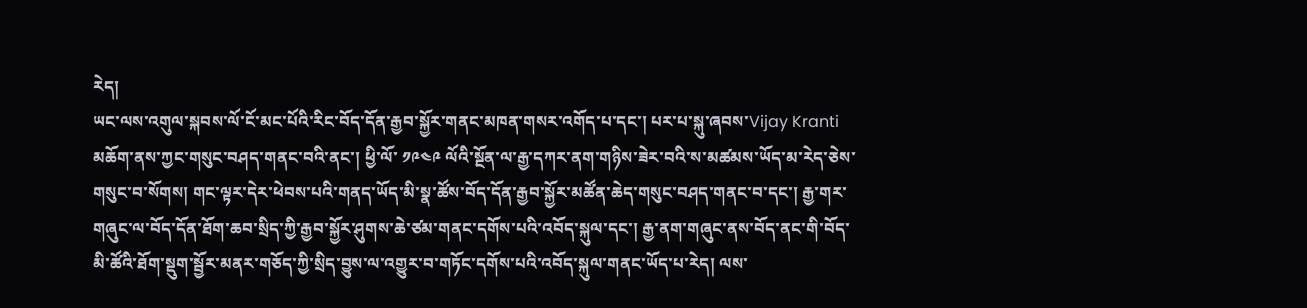རེད།
ཡང་ལས་འགུལ་སྐབས་ལོ་ངོ་མང་པོའི་རིང་བོད་དོན་རྒྱབ་སྐྱོར་གནང་མཁན་གསར་འགོད་པ་དང་། པར་པ་སྐུ་ཞབས་Vijay Kranti མཆོག་ནས་ཀྱང་གསུང་བཤད་གནང་བའི་ནང་། ཕྱི་ལོ་ ༡༩༤༩ ལོའི་སྔོན་ལ་རྒྱ་དཀར་ནག་གཉིས་ཟེར་བའི་ས་མཚམས་ཡོད་མ་རེད་ཅེས་གསུང་བ་སོགས། གང་ལྟར་དེར་ཕེབས་པའི་གནད་ཡོད་མི་སྣ་ཚོས་བོད་དོན་རྒྱབ་སྐྱོར་མཚོན་ཆེད་གསུང་བཤད་གནང་བ་དང་། རྒྱ་གར་གཞུང་ལ་བོད་དོན་ཐོག་ཆབ་སྲིད་ཀྱི་རྒྱབ་སྐྱོར་ཤུགས་ཆེ་ཙམ་གནང་དགོས་པའི་འབོད་སྐུལ་དང་། རྒྱ་ནག་གཞུང་ནས་བོད་ནང་གི་བོད་མི་ཚོའི་ཐོག་སྡུག་སྦྱོར་མནར་གཅོད་ཀྱི་སྲིད་བྱུས་ལ་འགྱུར་བ་གཏོང་དགོས་པའི་འབོད་སྐུལ་གནང་ཡོད་པ་རེད། ལས་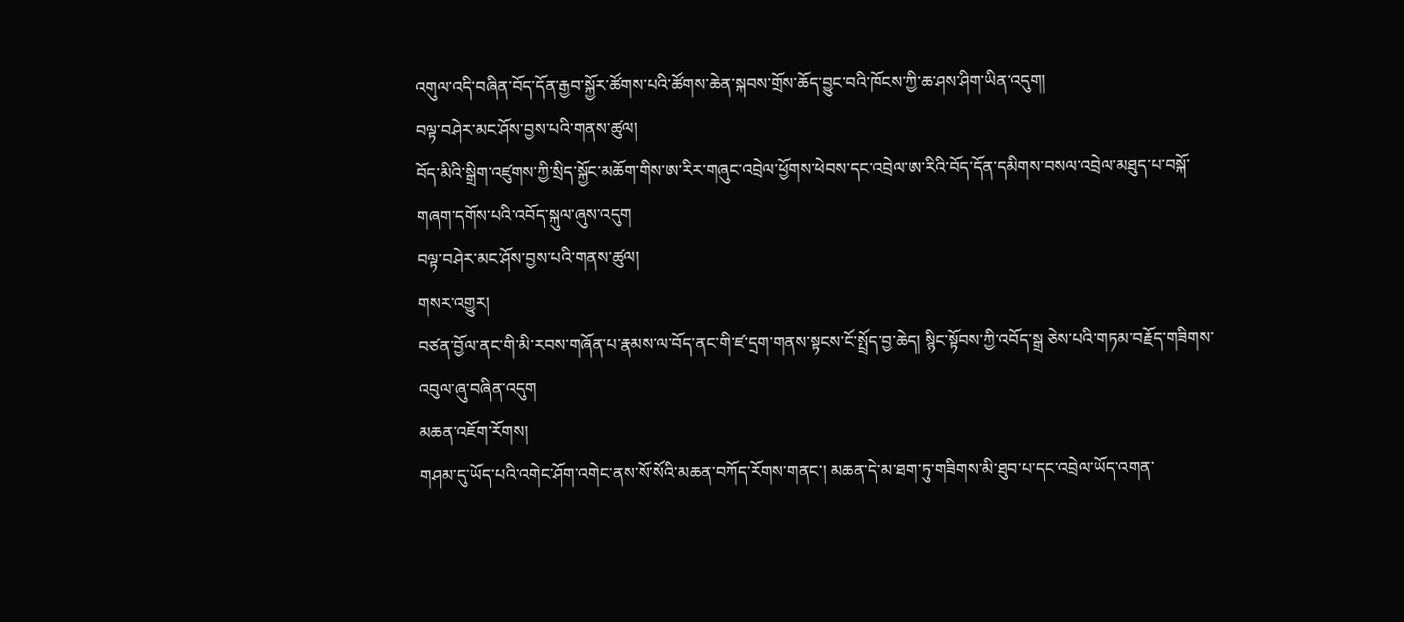འགུལ་འདི་བཞིན་བོད་དོན་རྒྱབ་སྐྱོར་ཚོགས་པའི་ཚོགས་ཆེན་སྐབས་གྲོས་ཆོད་བྱུང་བའི་ཁོངས་ཀྱི་ཆ་ཤས་ཤིག་ཡིན་འདུག།
བལྟ་བཤེར་མང་ཤོས་བྱས་པའི་གནས་ཚུལ།
བོད་མིའི་སྒྲིག་འཛུགས་ཀྱི་སྲིད་སྐྱོང་མཆོག་གིས་ཨ་རིར་གཞུང་འབྲེལ་ཕྱོགས་ཕེབས་དང་འབྲེལ་ཨ་རིའི་བོད་དོན་དམིགས་བསལ་འབྲེལ་མཐུད་པ་བསྐོ་གཞག་དགོས་པའི་འབོད་སྐུལ་ཞུས་འདུག
བལྟ་བཤེར་མང་ཤོས་བྱས་པའི་གནས་ཚུལ།
གསར་འགྱུར།
བཙན་བྱོལ་ནང་གི་མི་རབས་གཞོན་པ་རྣམས་ལ་བོད་ནང་གི་ཛ་དྲག་གནས་སྟངས་ངོ་སྤྲོད་བྱ་ཆེད། སྙིང་སྟོབས་ཀྱི་འབོད་སྒྲ ཅེས་པའི་གཏམ་བརྗོད་གཟིགས་འབུལ་ཞུ་བཞིན་འདུག
མཆན་འཇོག་རོགས།
གཤམ་དུ་ཡོད་པའི་འགེང་ཤོག་འགེང་ནས་སོ་སོའི་མཆན་བཀོད་རོགས་གནང་། མཆན་དེ་མ་ཐག་ཏུ་གཟིགས་མི་ཐུབ་པ་དང་འབྲེལ་ཡོད་འགན་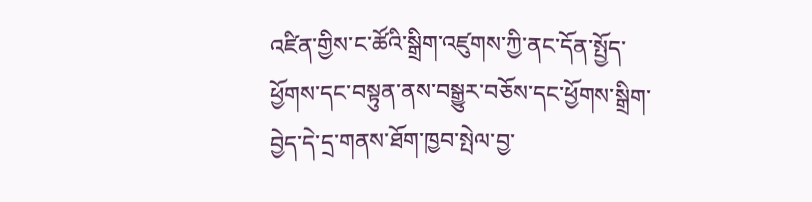འཛིན་གྱིས་ང་ཚོའི་སྒྲིག་འཛུགས་ཀྱི་ནང་དོན་སྤྱོད་ཕྱོགས་དང་བསྟུན་ནས་བསྒྱུར་བཅོས་དང་ཕྱོགས་སྒྲིག་བྱེད་དེ་དྲ་གནས་ཐོག་ཁྱབ་སྤེལ་བྱ་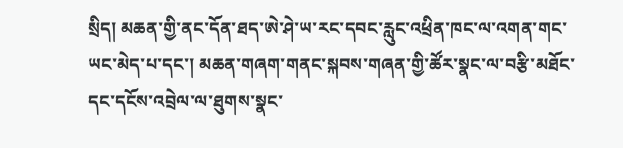སྲིད། མཆན་གྱི་ནང་དོན་ཐད་ཨེ་ཤེ་ཡ་རང་དབང་རླུང་འཕྲིན་ཁང་ལ་འགན་གང་ཡང་མེད་པ་དང་། མཆན་གཞག་གནང་སྐབས་གཞན་གྱི་ཚོར་སྣང་ལ་བརྩི་མཐོང་དང་དངོས་འབྲེལ་ལ་ཐུགས་སྣང་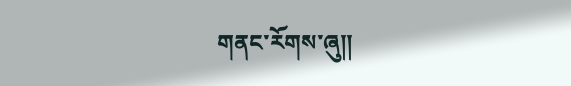གནང་རོགས་ཞུ༎